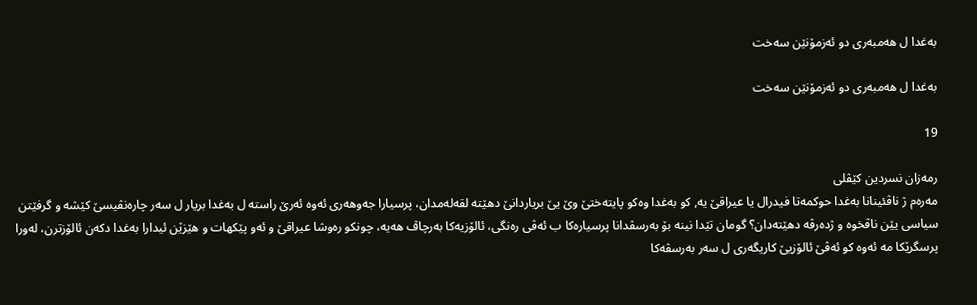به‌غدا ل هه‌مبه‌رى دو ئه‌زمۆنێن سه‌خت

به‌غدا ل هه‌مبه‌رى دو ئه‌زمۆنێن سه‌خت

19

رمه‌زان نسردین كێڤلى
مه‌ره‌م ژ ناڤئینانا به‌غدا حوكمه‌تا فیدرال یا عیراقێ یه‌, كو به‌غدا وه‌كو پایته‌ختێ وێ یێ بریاردانێ دهێته‌ لقه‌له‌مدان، پرسیارا جه‌وهه‌رى ئه‌وه‌ ئه‌رێ راسته‌ ل به‌غدا بریار ل سه‌ر چاره‌نڤیسێ كێشه‌ و گرفێتن سیاسى یێن ناڤخوه‌ و ژده‌رڤه‌ دهێته‌دان؟ گومان تێدا نینه‌ بۆ به‌رسڤدانا پرسیاره‌كا ب ئه‌ڤى ره‌نگى، ئالۆزیه‌كا به‌رچاڤ هه‌یه‌، چونكو ره‌وشا عیراقێ و ئه‌و پێكهات و هێزێن ئیدارا به‌غدا دكه‌ن ئالۆزترن، له‌ورا پرسگرێكا مه‌ ئه‌وه‌ كو ئه‌ڤێ ئالۆزیێ كاریگه‌رى ل سه‌ر به‌رسڤه‌كا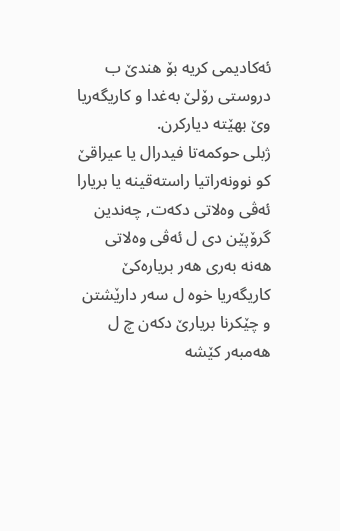ئه‌كادیمى كریه‌ بۆ هندێ ب دروستى رۆلێ به‌غدا و كاریگه‌ریا وێ بهێته‌ دیاركرن.
ژبلى حوكمه‌تا فیدرال یا عیراقێ كو نوونه‌راتیا راسته‌قینه‌ یا بریارا ئه‌ڤى وه‌لاتى دكه‌ت, چه‌ندین گرۆپێن دى ل ئه‌ڤى وه‌لاتى هه‌نه‌ به‌رى هه‌ر بریاره‌كێ كاریگه‌ریا خوه‌ ل سه‌ر دارێشتن و چێكرنا بریارێ دكه‌ن چ ل هه‌مبه‌ر كێشه‌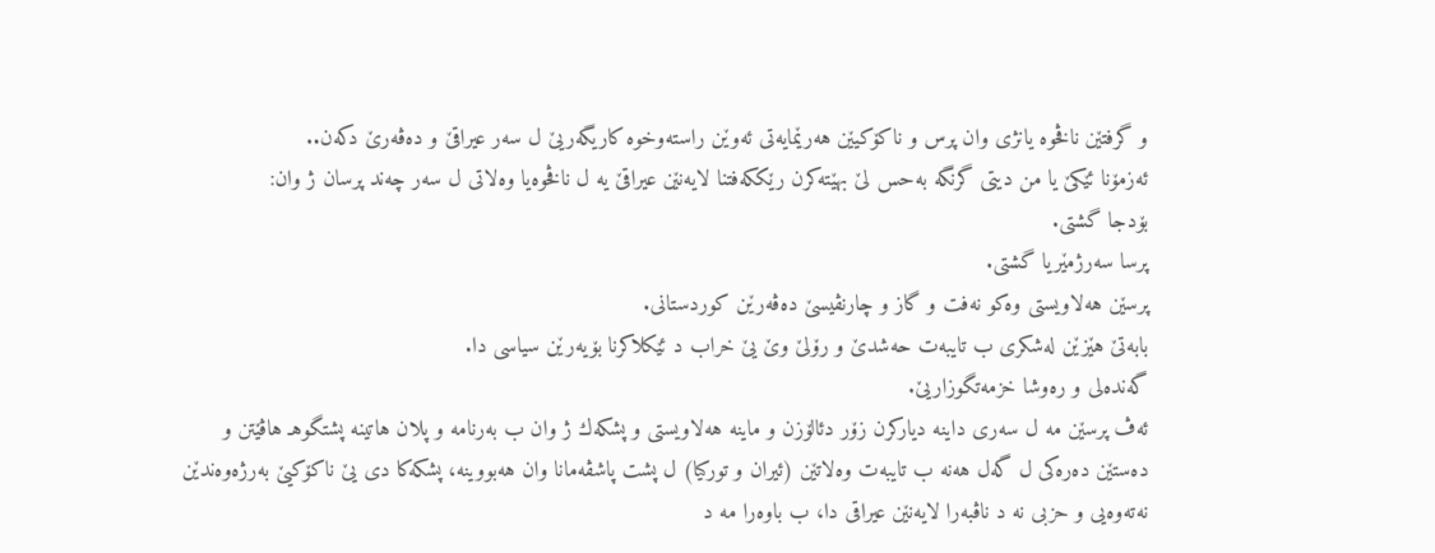و گرفتێن ناڤخوه‌ یانژى وان پرس و ناكۆكیێن هه‌رێمایه‌تى ئه‌وێن راسته‌وخوه‌ كاریگه‌ریێ ل سه‌ر عیراقێ و ده‌ڤه‌رێ دكه‌ن..
ئه‌زمۆنا ئێكێ یا من دیتى گرنگه‌ به‌حس لێ بهێته‌كرن رێككه‌فتنا لایه‌نێن عیراقێ یه‌ ل ناڤخوه‌یا وه‌لاتى ل سه‌ر چه‌ند پرسان ژ وان:
بۆدجا گشتى.
پرسا سه‌رژمێریا گشتى.
پرسێن هه‌لاویستى وه‌كو نه‌فت و گاز و چارنڤیسێ ده‌ڤه‌رێن كوردستانى.
بابه‌تێ هێزێن له‌شكرى ب تایبه‌ت حه‌شدێ و رۆلێ وێ یێ خراب د ئێكلاكرنا بۆیه‌رێن سیاسى دا.
گه‌نده‌لی و ره‌وشا خزمه‌تگوزاریێ.
ئه‌ڤ پرسێن مه‌ ل سه‌رى داینه‌ دیاركرن زۆر دئالۆزن و ماینه‌ هه‌لاویستى و پشكه‌ك ژ وان ب به‌رنامه‌ و پلان هاتینه‌ پشتگوهـ هاڤێتن و ده‌ستێن ده‌ره‌كى ل گه‌ل هه‌نه‌ ب تایبه‌ت وه‌لاتێن (ئیران و توركیا) ل پشت پاشڤه‌مانا وان هه‌بووینه‌، پشكه‌كا دى یێ ناكۆكیێ به‌رژه‌وه‌ندێن نه‌ته‌وه‌یى و حزبى نه‌ د ناڤبه‌را لایه‌نێن عیراقى دا، ب باوه‌را مه‌ د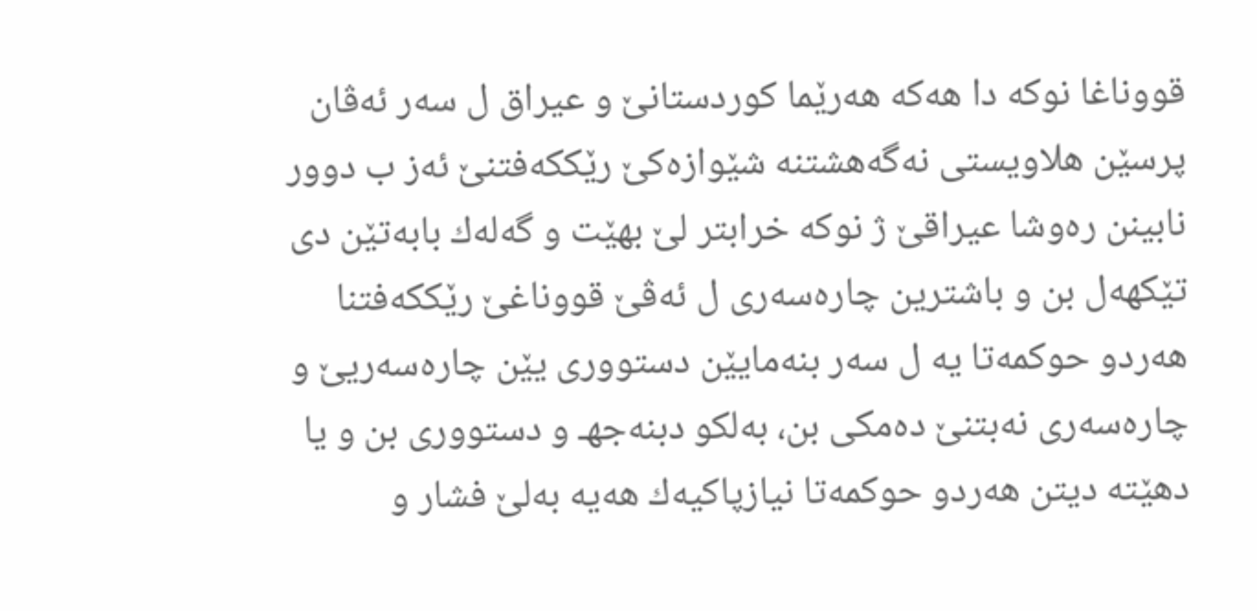قووناغا نوكه‌ دا هه‌كه‌ هه‌رێما كوردستانێ و عیراق ل سه‌ر ئه‌ڤان پرسێن هلاویستى نه‌گه‌هشتنه‌ شێوازه‌كێ رێككه‌فتنێ ئه‌ز ب دوور نابینن ره‌وشا عیراقێ ژ نوكه‌ خرابتر لێ بهێت و گه‌له‌ك بابه‌تێن دى تێكهه‌ل بن و باشترین چاره‌سه‌رى ل ئه‌ڤێ قووناغێ رێككه‌فتنا هه‌ردو حوكمه‌تا یه‌ ل سه‌ر بنه‌مایێن دستوورى یێن چاره‌سه‌ریێ و چاره‌سه‌رى نه‌بتنێ ده‌مكى بن، به‌لكو دبنه‌جهـ و دستوورى بن و یا دهێته‌ دیتن هه‌ردو حوكمه‌تا نیازپاكیه‌ك هه‌یه‌ به‌لێ فشار و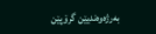به‌رژه‌وه‌ندیێن گرۆپێن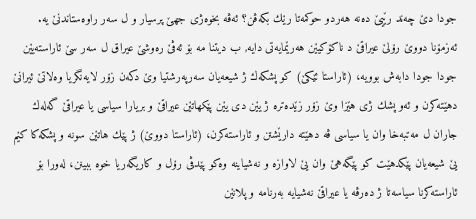جودا دێ چه‌ند رێیێ ده‌نه‌ هه‌ردو حوكمه‌تا رێك بكه‌ڤن؟ ئه‌ڤه‌ بخوه‌ژى جهێ پرسیار و ل سه‌ر راوه‌ستاندنێ یه‌.
ئه‌زمۆنا دووێ رۆلێ عیراقێ د ناكۆكیێن هه‌رێمایه‌تى دایه‌, ب دیتنا مه‌ بۆ ئه‌ڤێ ره‌وشێ عیراق ل سه‌ر سێ ئاراسته‌یێن جودا جودا دابه‌ش بوویه‌، (ئاراستا ئێكێ) كو پشكه‌ك ژ شیعه‌یان سه‌رپه‌رشتیا وێ دكه‌ن زۆر لایه‌نگریا وه‌لاتێ ئیرانێ دهێته‌كرن و ئه‌و پشك ژى هێزا وێ زۆر زێده‌تره‌ ژ یێن دی یێن پێكهاتێن عیراقێ و بریارا سیاسى یا عیراقێ گه‌له‌ك جاران ل مه‌تبه‌خا وان یا سیاسى ڤه‌ دهێته‌ دارێشتن و ئاراسته‌كرن، (ئاراستا دووێ) ژ پێك هاتێن سونه‌ و پشكه‌كا كێم یێ شیعه‌یان پێكدهێت كو پێگه‌هێ وان یێ لاوازه‌ و نه‌شیاینه‌ وه‌كو پێدڤی رۆل و كاریگه‌ریا خوه‌ ببینن، له‌ورا بۆ ئاراسته‌كرنا سیاسه‌تا ژ ده‌رڤه‌ یا عیراقێ نه‌شیایه‌ به‌رنامه‌ و پلانێن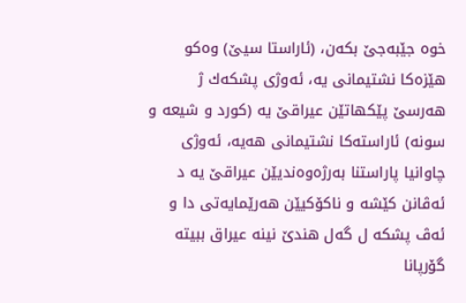خوه‌ جێبه‌جێ بكه‌ن، (ئاراستا سیێ) وه‌كو هێزه‌كا نشتیمانى یه‌، ئه‌وژى پشكه‌ك ژ هه‌رسێ پێكهاتێن عیراقێ یه‌ (كورد و شیعه‌ و سونه‌) ئاراسته‌كا نشتیمانى هه‌یه‌، ئه‌وژى چاوانیا پاراستنا به‌رژه‌وه‌ندیێن عیراقێ یه‌ د ئه‌ڤانن كێشه‌ و ناكۆكیێن هه‌رێمایه‌تى دا و ئه‌ڤ پشكه‌ ل گه‌ل هندێ نینه‌ عیراق ببیته‌ گۆرپانا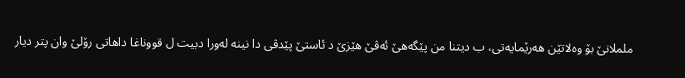ململانێ بۆ وه‌لاتێن هه‌رێمایه‌تى، ب دیتنا من پێگه‌هێ ئه‌ڤێ هێزێ د ئاستێ پێدڤى دا نینه‌ له‌ورا دبیت ل قووناغا داهاتى رۆلێ وان پتر دیار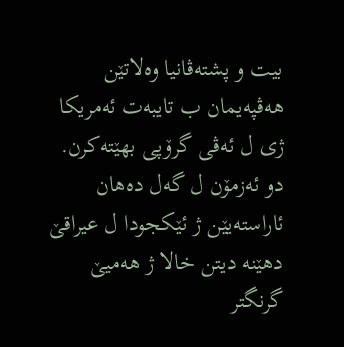بیت و پشته‌ڤانیا وه‌لاتێن هه‌ڤپه‌یمان ب تایبه‌ت ئه‌مریكا ژى ل ئه‌ڤى گرۆپى بهێته‌كرن.
دو ئه‌زمۆن ل گه‌ل ده‌هان ئاراسته‌یێن ژ ئێكجودا ل عیراقێ دهێنه‌ دیتن خالا ژ هه‌میێ گرنگتر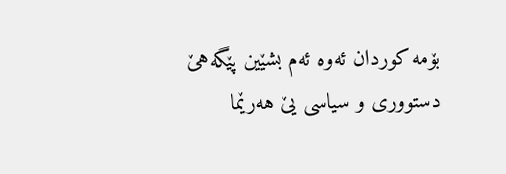بۆمه‌ كوردان ئه‌وه‌ ئه‌م بشێین پێگه‌هێ دستوورى و سیاسى یێ هه‌رێما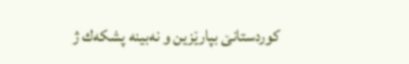كوردستانێ بپارێزین و نه‌بینه‌ پشكه‌ك ژ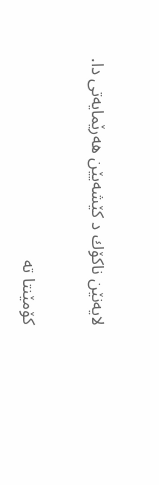لایه‌نێن ناكۆك د كێشه‌یێن هه‌رێمایه‌تى دا.

کۆمێنتا تە